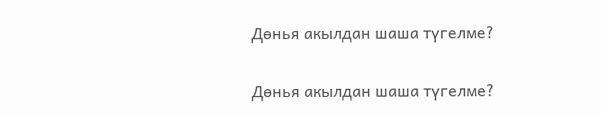Дөнья акылдан шаша түгелме?

Дөнья акылдан шаша түгелме?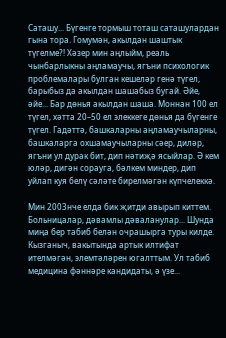Саташу... Бүгенге тормыш тоташ саташулардан гына тора. Гомумән, акылдан шаштык түгелме?! Хәзер мин аңлыйм, реаль чынбарлыкны аңламаучы, ягъни психологик проблемалары булган кешеләр генә түгел, барыбыз да акылдан шашабыз бугай. Әйе, әйе... Бар дөнья акылдан шаша. Моннан 100 ел түгел, хәтта 20–50 ел элеккеге дөнья да бүгенге түгел. Гадәттә, башкаларны аңламаучыларны, башкаларга охшамаучыларны сәер, диләр, ягъни ул дурак бит, дип нәтиҗә ясыйлар. Ә кем юләр, дигән сорауга, бәлкем миндер, дип уйлап куя белү сәләте бирелмәгән күпчелеккә.

Мин 2003нче елда бик җитди авырып киттем. Больницалар, дәвамлы дәваланулар... Шунда миңа бер табиб белән очрашырга туры килде. Кызганыч, вакытында артык илтифат ителмәгән, элемтәләрен югалттым. Ул табиб медицина фәннәре кандидаты, ә үзе...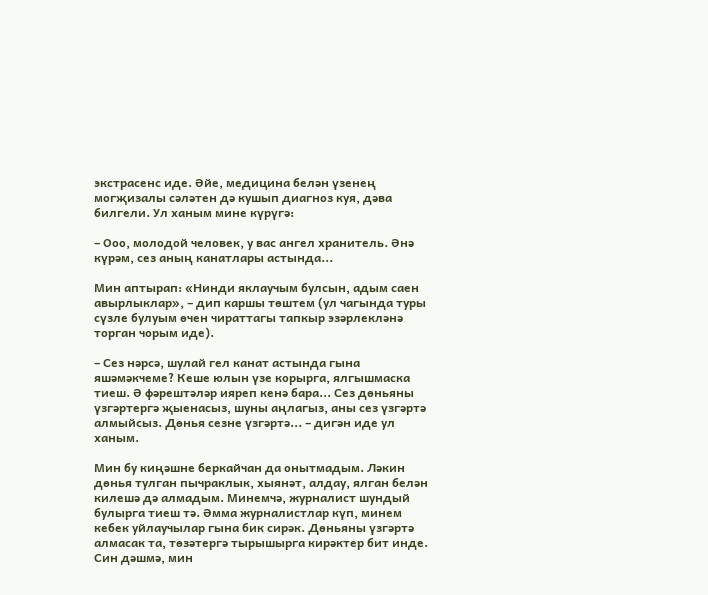экстрасенс иде. Әйе, медицина белән үзенең могҗизалы сәләтен дә кушып диагноз куя, дәва билгели. Ул ханым мине күрүгә:

– Ооо, молодой человек, у вас ангел хранитель. Әнә күрәм, сез аның канатлары астында...

Мин аптырап: «Нинди яклаучым булсын, адым саен авырлыклар», – дип каршы төштем (ул чагында туры сүзле булуым өчен чираттагы тапкыр эзәрлекләнә торган чорым иде).

– Сез нәрсә, шулай гел канат астында гына яшәмәкчеме? Кеше юлын үзе корырга, ялгышмаска тиеш. Ә фәрештәләр ияреп кенә бара... Сез дөньяны үзгәртергә җыенасыз, шуны аңлагыз, аны сез үзгәртә алмыйсыз. Дөнья сезне үзгәртә... – дигән иде ул ханым.

Мин бу киңәшне беркайчан да онытмадым. Ләкин дөнья тулган пычраклык, хыянәт, алдау, ялган белән килешә дә алмадым. Минемчә, журналист шундый булырга тиеш тә. Әмма журналистлар күп, минем кебек уйлаучылар гына бик сирәк. Дөньяны үзгәртә алмасак та, төзәтергә тырышырга кирәктер бит инде. Син дәшмә, мин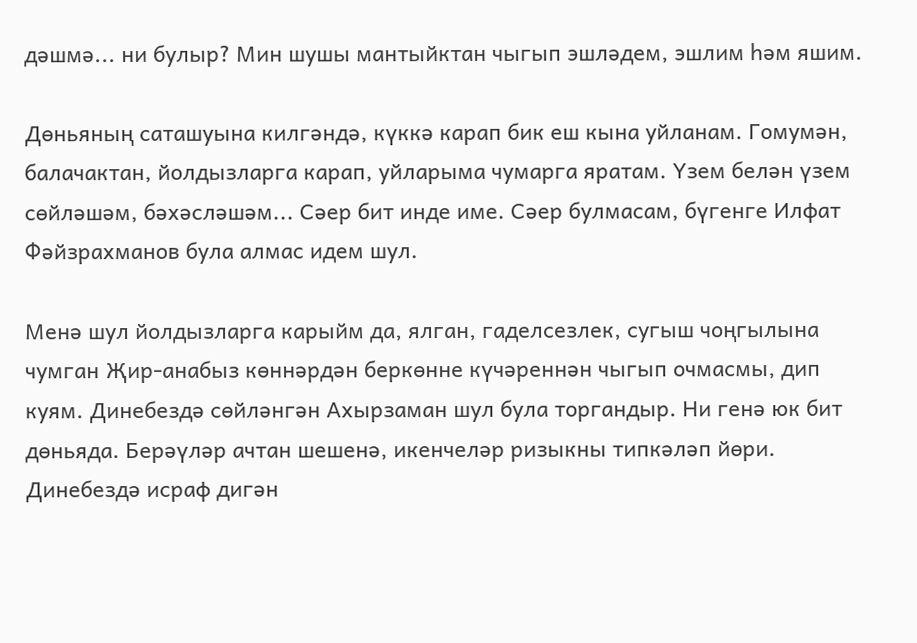дәшмә... ни булыр? Мин шушы мантыйктан чыгып эшләдем, эшлим һәм яшим.

Дөньяның саташуына килгәндә, күккә карап бик еш кына уйланам. Гомумән, балачактан, йолдызларга карап, уйларыма чумарга яратам. Үзем белән үзем сөйләшәм, бәхәсләшәм... Сәер бит инде име. Сәер булмасам, бүгенге Илфат Фәйзрахманов була алмас идем шул.

Менә шул йолдызларга карыйм да, ялган, гаделсезлек, сугыш чоңгылына чумган Җир-анабыз көннәрдән беркөнне күчәреннән чыгып очмасмы, дип куям. Динебездә сөйләнгән Ахырзаман шул була торгандыр. Ни генә юк бит дөньяда. Берәүләр ачтан шешенә, икенчеләр ризыкны типкәләп йөри. Динебездә исраф дигән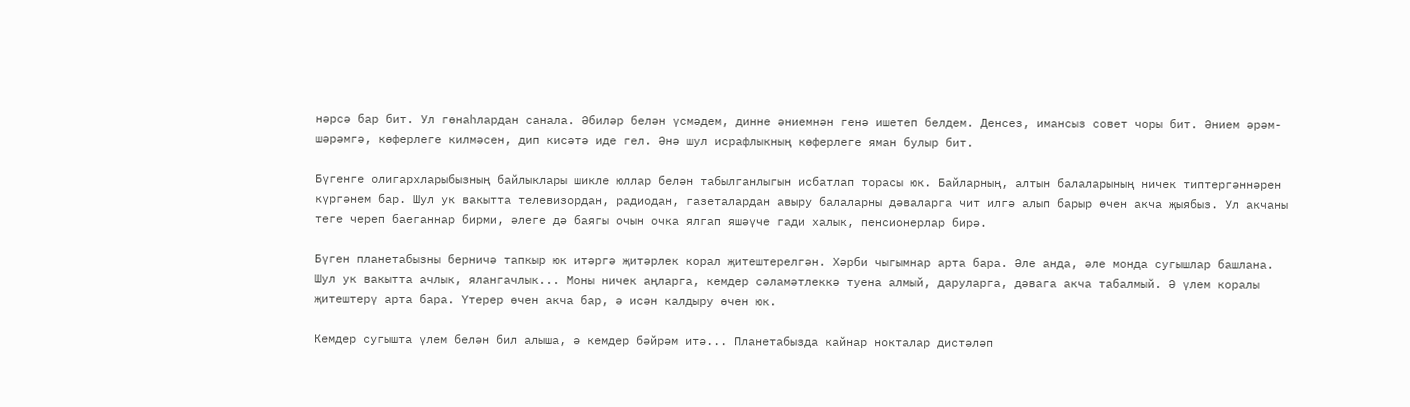нәрсә бар бит. Ул гөнаһлардан санала. Әбиләр белән үсмәдем, динне әниемнән генә ишетеп белдем. Денсез, имансыз совет чоры бит. Әнием әрәм-шәрәмгә, көферлеге килмәсен, дип кисәтә иде гел. Әнә шул исрафлыкның көферлеге яман булыр бит.

Бүгенге олигархларыбызның байлыклары шикле юллар белән табылганлыгын исбатлап торасы юк. Байларның, алтын балаларының ничек типтергәннәрен күргәнем бар. Шул ук вакытта телевизордан, радиодан, газеталардан авыру балаларны дәваларга чит илгә алып барыр өчен акча җыябыз. Ул акчаны теге череп баеганнар бирми, әлеге дә баягы очын очка ялгап яшәүче гади халык, пенсионерлар бирә.

Бүген планетабызны берничә тапкыр юк итәргә җитәрлек корал җитештерелгән. Хәрби чыгымнар арта бара. Әле анда, әле монда сугышлар башлана. Шул ук вакытта ачлык, ялангачлык... Моны ничек аңларга, кемдер сәламәтлеккә туена алмый, даруларга, дәвага акча табалмый. Ә үлем коралы җитештерү арта бара. Үтерер өчен акча бар, ә исән калдыру өчен юк.

Кемдер сугышта үлем белән бил алыша, ә кемдер бәйрәм итә... Планетабызда кайнар нокталар дистәләп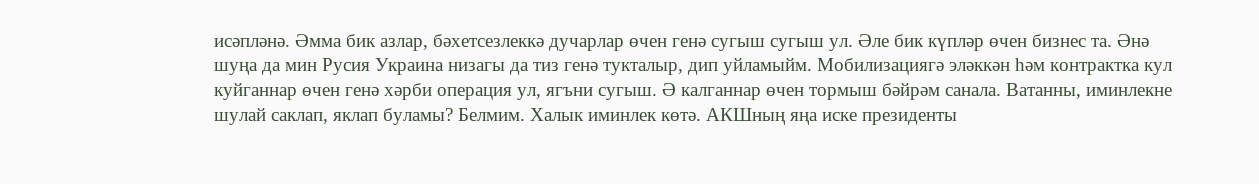исәпләнә. Әмма бик азлар, бәхетсезлеккә дучарлар өчен генә сугыш сугыш ул. Әле бик күпләр өчен бизнес та. Әнә шуңа да мин Русия Украина низагы да тиз генә тукталыр, дип уйламыйм. Мобилизациягә эләккән һәм контрактка кул куйганнар өчен генә хәрби операция ул, ягъни сугыш. Ә калганнар өчен тормыш бәйрәм санала. Ватанны, иминлекне шулай саклап, яклап буламы? Белмим. Халык иминлек көтә. АКШның яңа иске президенты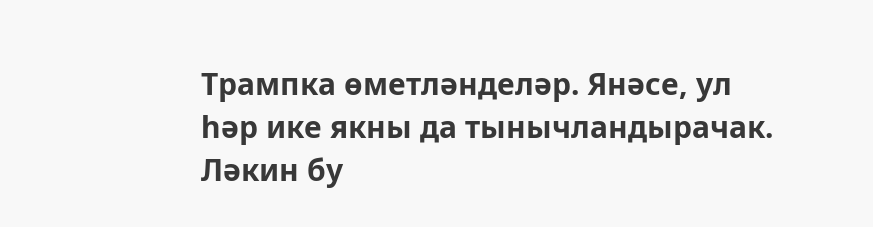Трампка өметләнделәр. Янәсе, ул һәр ике якны да тынычландырачак. Ләкин бу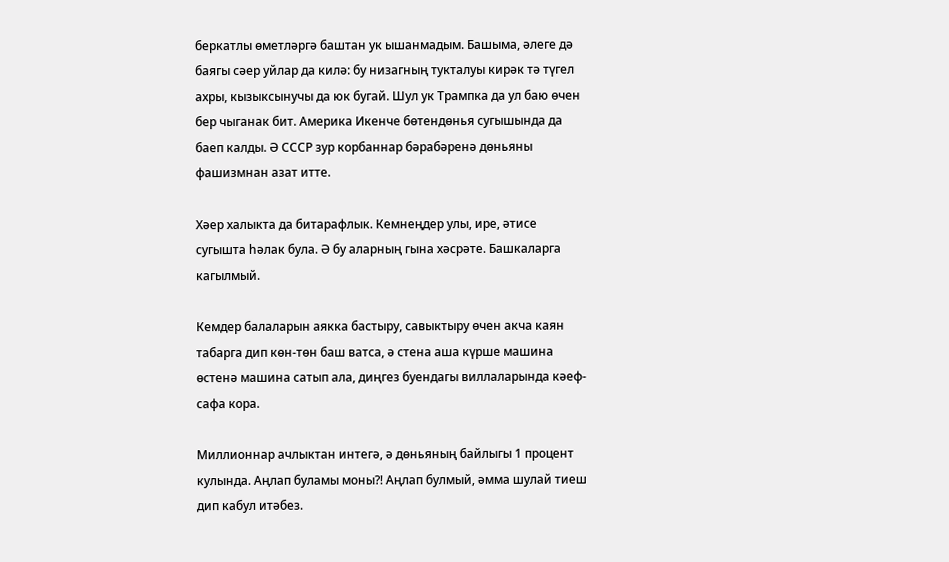беркатлы өметләргә баштан ук ышанмадым. Башыма, әлеге дә баягы сәер уйлар да килә: бу низагның тукталуы кирәк тә түгел ахры, кызыксынучы да юк бугай. Шул ук Трампка да ул баю өчен бер чыганак бит. Америка Икенче бөтендөнья сугышында да баеп калды. Ә СССР зур корбаннар бәрабәренә дөньяны фашизмнан азат итте.

Хәер халыкта да битарафлык. Кемнеңдер улы, ире, әтисе сугышта һәлак була. Ә бу аларның гына хәсрәте. Башкаларга кагылмый.

Кемдер балаларын аякка бастыру, савыктыру өчен акча каян табарга дип көн-төн баш ватса, ә стена аша күрше машина өстенә машина сатып ала, диңгез буендагы виллаларында кәеф-сафа кора.

Миллионнар ачлыктан интегә, ә дөньяның байлыгы 1 процент кулында. Аңлап буламы моны?! Аңлап булмый, әмма шулай тиеш дип кабул итәбез.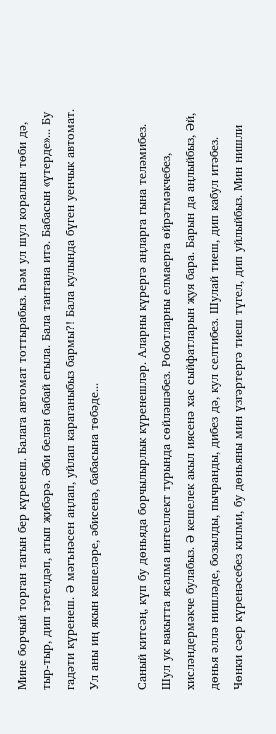Мине борчый торган тагын бер күренеш. Балага автомат тоттырабыз. Һәм ул шул коралын төби дә, тыр-тыр, дип тәтелдәп, атып җибәрә. Әби белән бабай егыла. Бала тантана итә. Бабасын «үтерде»... Бу гадәти күренеш. Ә мәгънәсен аңлап, уйлап караганыбыз бармы?! Бала кулында бүген уенчык автомат. Ул аны иң якын кешеләре, әбисенә, бабасына төбәде...

Саный китсәң, күп бу дөньяда борчылырлык күренешләр. Аларны күрергә аңларга гына теләмибез. Шул ук вакытта ясалма интеллект турында сөйләшәбез. Роботларны елмаерга өйрәтмәкчебез, хисләндермәкче булабыз. Ә кешелек акыл иясенә хас сыйфатларын җуя бара. Барын да аңлыйбыз, Әй, дөнья әллә нишләде, бозылды, пычранды, дибез дә, кул селтибез. Шулай тиеш, дип кабул итәбез. Чөнки сәер күренәсебез килми, бу дөньяны мин үзгәртергә тиеш түгел, дип уйлыйбыз. Мин нишли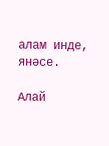алам инде, янәсе.

Алай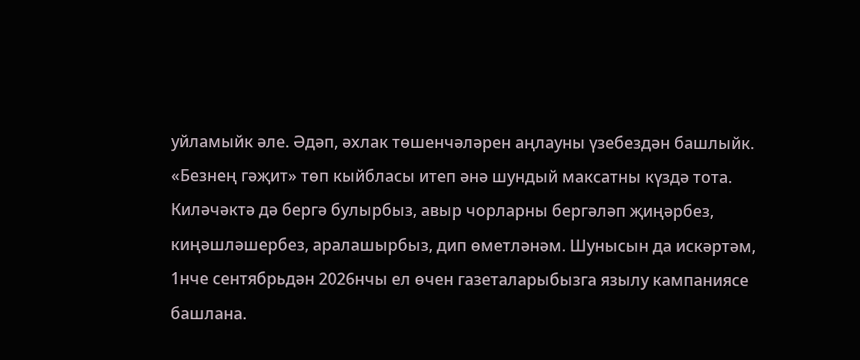уйламыйк әле. Әдәп, әхлак төшенчәләрен аңлауны үзебездән башлыйк. «Безнең гәҗит» төп кыйбласы итеп әнә шундый максатны күздә тота. Киләчәктә дә бергә булырбыз, авыр чорларны бергәләп җиңәрбез, киңәшләшербез, аралашырбыз, дип өметләнәм. Шунысын да искәртәм, 1нче сентябрьдән 2026нчы ел өчен газеталарыбызга язылу кампаниясе башлана.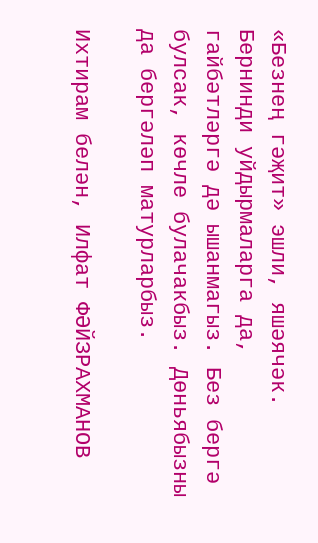«Безнең гәҗит» эшли, яшәячәк. Бернинди уйдырмаларга да, гайбәтләргә дә ышанмагыз. Без бергә булсак, көчле булачакбыз. Дөньябызны да бергәләп матурларбыз.

Ихтирам белән, Илфат ФӘЙЗРАХМАНОВ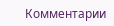Комментарии